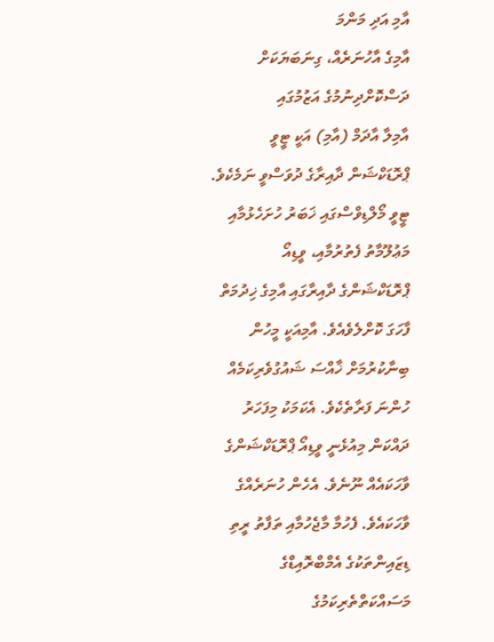އާމި އަދި މަންމަ
އާމިގެ އާހުނަރެއް، ގިނަބަޔަކަށް ދަސްކޮށްދިނުމުގެ އަޒުމުގައި
އާމިލާ އާދަމް (އާމި) އަކީ ޓީވީ ޕްރޮޑަކްޝަން ދާއިރާގެ ދުވަސްވީ ނަމެކެވެ. ޓީވީ މޯލްޑިވްސްގައި ޚަބަރު ހުށަހެޅުމާއި މަޢުލޫމާތު ފެތުރުމާއި، ވީޑިއޯ ޕްރޮޑަކްޝަންގެ ދާއިރާގައި އާމިގެ ޚިދުމަތް ފާހަގަ ކޮށްލެވެއެވެ. އާމިއަކީ މީހުން ބިނާކުރުމަށް ޚާއްސަ ޝައުގުވެރިކަމެއް ހުންނަ ފަރާތެކެވެ. އެކަމަކު މިފަހަރު ދައްކަން މިއުޅެނީ ވީޑިއޯ ޕްރޮޑަކްޝަންގެ ވާހަކައެއް ނޫނެވެ. އެހެން ހުނަރެއްގެ ވާހަކައެވެ. ފެހުމާ މާޖެހުމާއި ތަފާތު ރީތި ޑިޒައިންތަކުގެ އެމްބްރޮއިޑްގެ މަސައްކަތްތެރިކަމުގެ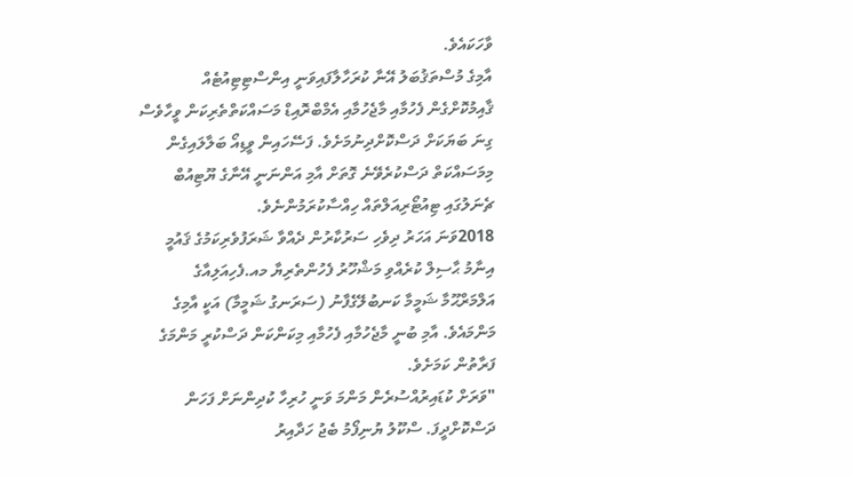ވާހަކައެވެ.
އާމިގެ މުސްތަޤުބަލު އޭނާ ކުރަހާލާފައިވަނީ އިންސްޓިޓިއުޓެއް ޤާއިމުކޮށްގެން ފެހުމާއި މާޖެހުމާއި އެމްބްރޮއިޑް މަސައްކަތްތެރިކަން ވީހާވެސް ގިނަ ބަޔަކަށް ދަސްކޮށްދިނުމަށެވެ. ފަސޭހައިން ވީޑިއޯ ބަލާލައިގެން މިމަސައްކަތް ދަސްކުރެވޭނެ ގޮތަށް އާމި އަންނަނީ އޭނާގެ ޔޫޓިއުބް ޗެނަލުގައި ޓިއުޓޯރިއަލްތައް ހިއްސާކުރަމުންނެވެ.
2018ވަނަ އަހަރު ދިވެހި ސަރުކާރުން ދެއްވާ ޝަރަފުވެރިކަމުގެ ޤައުމީ އިނާމު ޙާސިލް ކުރެއްވި މަޝްހޫރު ފެހުންތެރިޔާ މއ.ފެހިއަލިއާގެ އަލްމަރްޙޫމާ ޝަމީމާ ކަނބުލޭގެފާނު (ސަރަނގު ޝަމީމާ) އަކީ އާމިގެ މަންމައެވެ. އާމި ބުނީ މާޖެހުމާއި ފެހުމާއި މިކަންކަން ދަސްކުރީ މަންމަގެ ފަރާތުން ކަމަށެވެ.
"ވަރަށް ކުޑައިރުއްސުރެން މަންމަ ވަނީ ހުރިހާ ކުދިންނަށް ފަހަން ދަސްކޮށްދީފަ. ސްކޫލު ޔުނިފޯމު ބެޖު ހަދާއިރު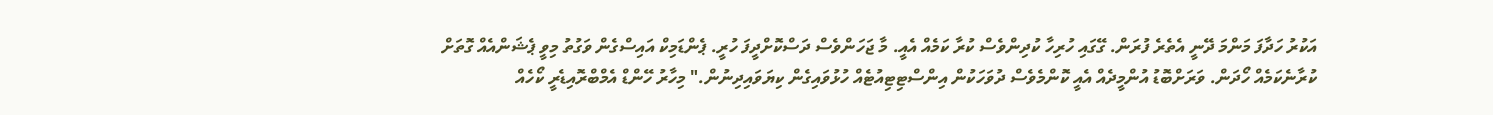އަކުރު ހަދާފަ މަންމަ ދޭނީ އެތެރެ ފުރަން. ގޭގައި ހުރިހާ ކުދިންވެސް ކުރާ ކަމެއް އެއީ. މާ ޖަހަންވެސް ދަސްކޮށްދީފަ ހުރީ. ޕެންޑަމިކް އައިސްގެން ވަގުތު މިވީ ޕެޝަންއެއް ގޮތަށް ކުރާނެކަމެއް ހޯދަން. ވަރަށްބޮޑު އުންމީދެއް އެއީ ކޮންމެވެސް ދުވަހަކުން އިންސްޓިޓިއުޓެއް ހުޅުވައިގެން ކިޔަވައިދިނުން." މިހާރު ހޭންޑް އެމްބްރޮއިޑެރީ ކޯހެއް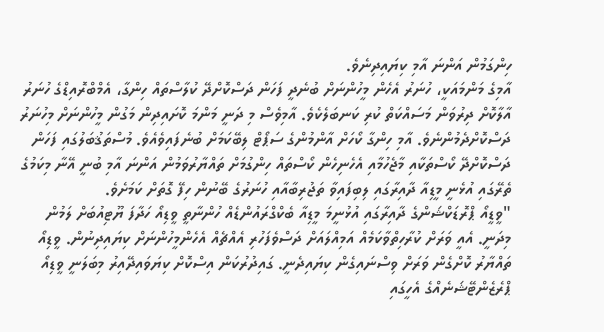ހިންގަމުން އަންނަ އާމި ކިޔައިދިނެވެ.
އާމިގެ މަންމައަކީ، ހުނަރު އެހެން މީހުންނަށް ބުނެދީ ފަހަން ދަސްކޮށްދޭ ކުލާސްތައް ހިންގާ، އެމްބްރޮއިޑްގެ ހުނަރު އާލާކޮށް ދިރުވަން މަސައްކަތް ކުރި ކަނބަލެކެވެ. އާމިވެސް މި ދަނީ މަންމަ ކޮށައިދިން މަގުން މީހުންނަށް މިހުނަރު ދަސްކޮށްދެމުންނެވެ. އާމި ހިންގާ ކޯހަށް އާންމުންގެ ސަޕޯޓް ލިބޭކަމަށް ބުނެފައިވެއެވެ. މުސްތަޤުބަލުގައި ފަހަން ދަސްކޮށްދޭ ކޯސްތަކާއި މާޖެހުމާއި އެހެނިހެން ކޯސްތައް ހިންގުމަށް ތައްޔާރުވަމުން އަންނަ އާމި ބުނީ އޭނާ މިކަމުގެ ތެރޭގައި އުޅެނީ މީޑިއާ ދާއިރާގައި ލިބިފައިވާ ތަޖުރިބާއާއި ހުނަރުގެ ބޭނުން ހިފޭ ގޮތަށް ކަމަށެވެ.
"ވީޑީއޯ ޕްރޮޑަކްޝަންގެ ދާއިރާގައި އުޅުނީމަ މީޑިއާ ބެކްގްރައުންޑެއް ހުންނާތީ ވީޑިއޯ ހަދާފަ ޔޫޓިއުބަށް ލަމުން މިދަނީ. އެއީ ވަރަށް ކުރާހިތްވާކަމެއް އަމިއްލައަށް ދަސްވެފަހުރި އެއްޗެއް އެހެންމީހުންނަށް ކިޔައިދިނުން. ވީޑިއޯ ތައްޔާރު ކޮށްގެން ވަރަށް ވިސްނައިގެން ކިޔައިދެނީ. ގައިދުރުކަން އިސްކޮށް ކިޔަވައިދޭއިރު މިބަލަނީ ވީޑިއޯ ޕްރެޒެންޓޭޝަނެއްގެ އެހީގައި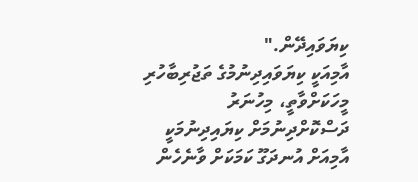ކިޔަވައިދޭން."
އާމިއަކީ ކިޔަވައިދިނުމުގެ ތަޖުރިބާހުރި މީހަކަށްވާތީ، މިހުނަރު ދަސްކޮށްދިނުމަށް ކިޔައިދިނުމަކީ އާމިއަށް އުނދަގޫ ކަމަކަށް ވާނެހެން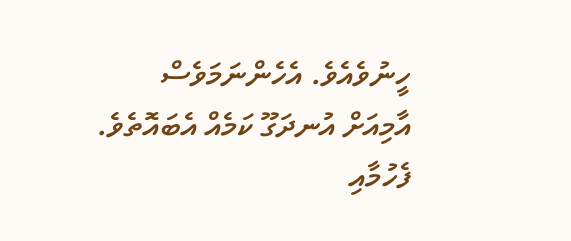ހީނުވެއެވެ. އެހެންނަމަވެސް އާމިއަށް އުނދަގޫ ކަމެއް އެބައޮތެވެ. ފެހުމާއި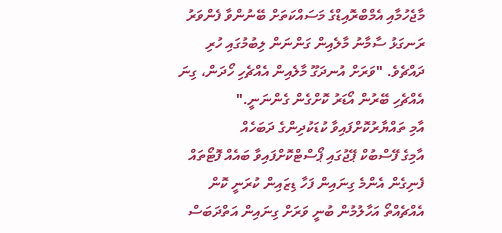މާޖެހުމާއި އެމްބްރޮއިޑްގެ މަސައްކަތަށް ބޭނުންވާ ފެންވަރު ރަނގަޅު ސާމާނު މާލެއިން ގަންނަން ލިބުމުގައި ހުރި ދައްޗެވެ. "ވަރަށް އުނދަގޫ މާލެއިން އެއްޗެހި ހޯދަން، ގިނަ އެއްޗެހި ބޭރުން އޯޑަރު ކޮށްގެން ގެންނަނީ."
އާމި ތައްޔާރުކޮށްފައިވާ ކުޑަކުދިންގެ ދަބަހެއް
އާމިގެ ފޭސްބުކް ޕޭޖުގައި ޕޯސްޓްކޮށްފައިވާ ބައެއް ފޮޓޯތައް ފެނިގެން އެންމެ ގިނައިން ފަހާ ޑިޒައިން ކުރަނީ ކޮން އެއްޗެއްތޯ އަހާލުމުން ބުނީ ވަރަށް ގިނައިން އަތްދަބަސް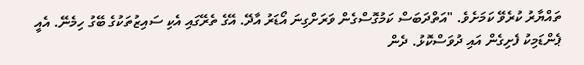ތައްޔާރު ކުރެވޭ ކަމަށެވެ. "އަތްދަބަސް ކަމުގޮސްގެން ވަރަށްގިނަ އޯޑަރު އާދޭ. އޭގެ ތެރޭގައި އެކި ސައިޒުތަކުގެ ބޭގު ހިމެނޭ. އެއީ ޕެންޑަމިކު ފެށިގެން އައި ދުވަސްކޮޅު. ދެން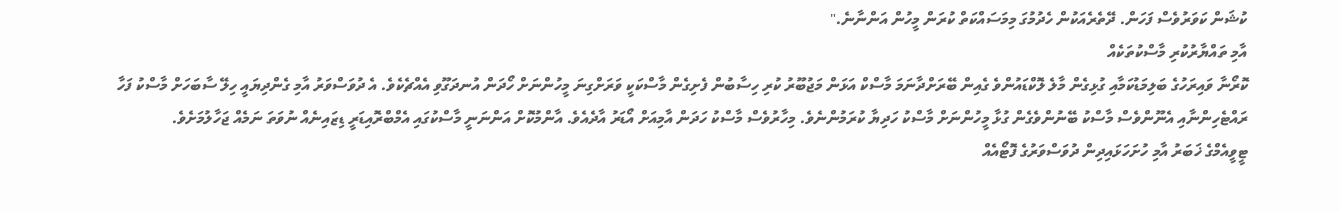ކުޝަން ކަވަރުވެސް ފަހަން. ދޭތެރެއަކުން ހެދުމުގަ މިމަސައްކަތް ކުރަން މީހުން އަންނާނެ."
އާމި ތައްޔާރުކުރި މާސްކުތަކެއް
ކޮރޯނާ ވައިރަހުގެ ބަލިމަޑުކަމާއި ގުޅިގެން މާލެ ލޮކްޑައުންވެ ގެއިން ބޭރަށްދާނަމަ މާސްކް އަޅަން މަޖުބޫރު ކުރި ހިސާބުން ފެށިގެން މާސްކަކީ ވަރަށްގިނަ މީހުންނަށް ހޯދަން އުނދަގޫވި އެއްޗެކެވެ. އެ ދުވަސްވަރު އާމި ގެންދިޔައީ ހިލޭ ސާބަހަށް މާސްކު ފަހާ ރައްޓެހިންނާއި އެނޫންވެސް މާސްކު ބޭނުންވެގެން ގުޅާ މީހުންނަށް މާސްކު ހަދިޔާ ކުރަމުންނެވެ. މިހާރުވެސް މާސްކު ހަދަން އާމިއަށް އޯޑަރު އާދެއެވެ. އާންމުކޮށް އަންނަނީ މާސްކުގައި އެމްބްރޮއިޑަރީ ޑިޒައިނެއް ނުވަތަ ނަމެއް ޖަހާލުމަށެވެ.
ޓީވީއެމްގެ ޚަބަރު އާމި ހުށަހަޅައިދިން ދުވަސްވަރުގެ ފޮޓޯއެއް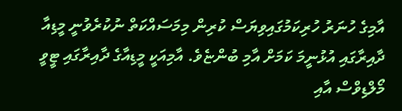އާމިގެ ހުނަރު ހުރިކަމުގައިވިޔަސް ކުރިން މިމަސައްކަތް ނުކުރެވުނީ މީޑިއާ ދާއިރާގައި އުޅުނީމަ ކަމަށް އާމި ބުންޏެވެ. އާމިއަކީ މީޑިއާގެ ދާއިރާގައި ޓީވީ މޯލްޑިވްސް އާއި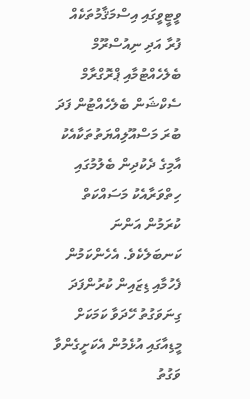ވީޓީވީގައި އިސްމަޤާމުތަކެއް ފުރާ އަދި ނިއުސްރޫމް ބެލެހެއްޓުމާއި ޕްރޮގްރާމް ސެކްޝަން ބެލެހެއްޓުން ފަދަ ބުރަ މަސްއޫލިއްޔަތުތަކާއެކު އާމިގެ ދެކުދިން ބެލުމުގައި ހިތްވަރާއެކު މަސައްކަތް ކުރަމުން އަންނަ ކަނބަލެކެވެ. އެހެންކަމުން ފެހުމާއި ޑިޒައިން ކުރުންފަދަ ގިނަވަގުތު ހޭދަވާ ކަމަކަށް މީޑިއާގައި އުޅެމުން އެކަށީގެންވާ ވަގުތު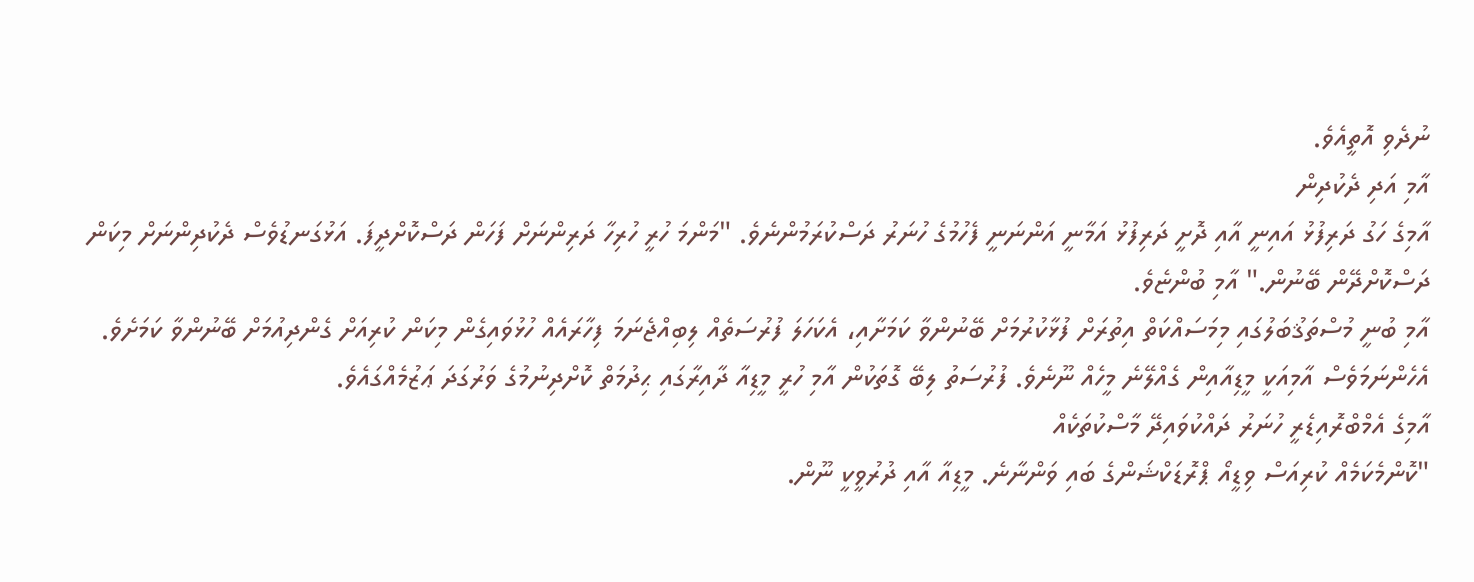ނުދެވި އޮތީއެވެ.
އާމި އަދި ދެކުދިން
އާމިގެ ހަގު ދަރިފުޅު އައިނީ އާއި ދޮށީ ދަރިފުޅު އަމާނީ އަންނަނީ ފެހުމުގެ ހުނަރު ދަސްކުރަމުންނެވެ. "މަންމަ ހުރީ ހުރިހާ ދަރިންނަށް ފަހަން ދަސްކޮށްދީފަ. އަޅުގަނޑުވެސް ދެކުދިންނަށް މިކަން ދަސްކޮށްދޭން ބޭނުން." އާމި ބުންޏެވެ.
އާމި ބުނީ މުސްތަޤުބަލުގައި މިމަސައްކަތް އިތުރަށް ފުޅާކުރުމަށް ބޭނުންވާ ކަމަށާއި، އެކަހަލަ ފުރުސަތެއް ލިބިއްޖެނަމަ ފިހާރައެއް ހުޅުވައިގެން މިކަން ކުރިއަށް ގެންދިއުމަށް ބޭނުންވާ ކަމަށެވެ. އެހެންނަމަވެސް އާމިއަކީ މީޑިއާއިން ގެއްލޭނެ މީހެއް ނޫނެވެ. ފުރުސަތު ލިބޭ ގޮތަކުން އާމި ހުރީ މީޑިއާ ދާއިރާގައި ޙިދުމަތް ކޮށްދިނުމުގެ ވަރުގަދަ ޢަޒުމެއްގައެވެ.
އާމިގެ އެމްބްރޮއިޑެރީ ހުނަރު ދައްކުވައިދޭ މާސްކުތަކެއް
"ކޮންމެކަމެއް ކުރިއަސް ވިޑީއޯ ޕްރޮޑަކްޝަންގެ ބައި ވަންނާނެ. މީޑިއާ އާއި ދުރުވީކީ ނޫން.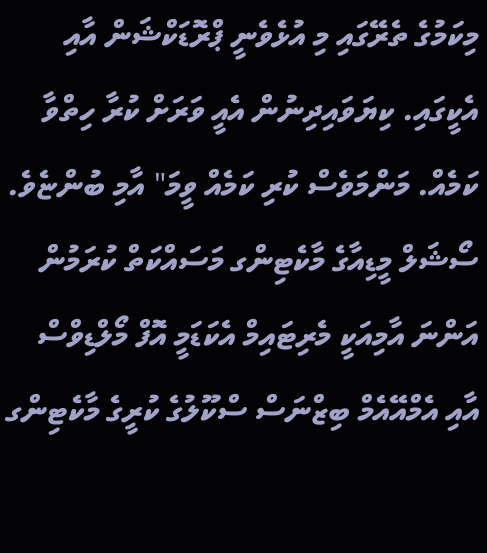މިކަމުގެ ތެރޭގައި މި އުޅެވެނީ ޕްރޮޑަކްޝަން އާއި އެކީގައި. ކިޔަވައިދިނުން އެއީ ވަރަށް ކުރާ ހިތްވާ ކަމެއް. މަންމަވެސް ކުރި ކަމެއް ވީމަ" އާމި ބުންޏެވެ.
ސޯޝަލް މީޑިއާގެ މާކެޓިންގ މަސައްކަތް ކުރަމުން އަންނަ އާމިއަކީ މެރިޓައިމް އެކަޑަމީ އޮފް މޯލްޑިވްސް އާއި އެމްއޭއެމް ބިޒްނަސް ސްކޫލުގެ ކުރީގެ މާކެޓިންގ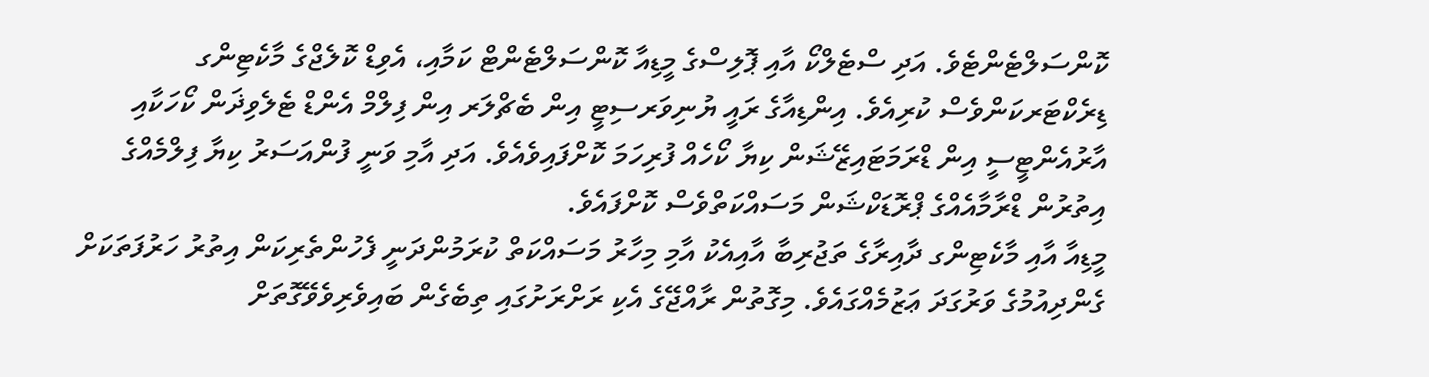ކޮންސަލްޓެންޓެވެ. އަދި ސްޓެލްކޯ އާއި ޕޮލިސްގެ މީޑިއާ ކޮންސަލްޓެންޓް ކަމާއި، އެވިޑް ކޮލެޖްގެ މާކެޓިންގ ޑިރެކްޓަރކަންވެސް ކުރިއެވެ. އިންޑިއާގެ ރައީ ޔުނިވަރސިޓީ އިން ބެޗްލަރ އިން ފިލްމް އެންޑް ޓެލެވިޛަން ކޯހަކާއި އާރުއެންޓީސީ އިން ޑްރަމަޓައިޒޭޝަން ކިޔާ ކޯހެއް ފުރިހަމަ ކޮށްފައިވެއެވެ. އަދި އާމި ވަނީ ފުންއަސަރު ކިޔާ ފިލްމެއްގެ އިތުރުން ޑްރާމާއެއްގެ ޕްރޮޑަކްޝަން މަސައްކަތްވެސް ކޮށްފައެވެ.
މީޑިއާ އާއި މާކެޓިންގ ދާއިރާގެ ތަޖުރިބާ އާއިއެކު އާމި މިހާރު މަސައްކަތް ކުރަމުންދަނީ ފެހުންތެރިކަން އިތުރު ހަރުފަތަކަށް ގެންދިއުމުގެ ވަރުގަދަ ޢަޒުމެއްގައެވެ. މިގޮތުން ރާއްޖޭގެ އެކި ރަށްރަށުގައި ތިބެގެން ބައިވެރިވެވޭގޮތަށް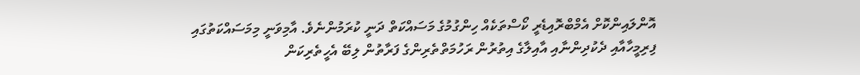އޮންލައިންކޮށް އެމްބްރޮއިޑެރީ ކޯސްތަކެއް ހިންގުމުގެ މަސައްކަތް ދަނީ ކުރަމުންނެވެ. އާމިވަނީ މިމަސައްކަތުގައި ފިރިމީހާއާއި ދެކުދިންނާއި އާއިލާގެ އިތުރުން ރަހުމަތްތެރިންގެ ފަރާތުން ލިބޭ އެހީތެރިކަން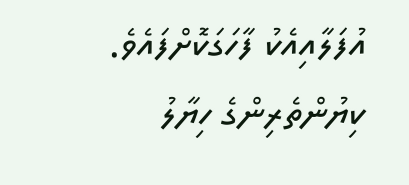އުފަލާއިއެކު ފާހަގަކޮށްފައެވެ.
ކިޔުންތެރިންގެ ހިޔާލު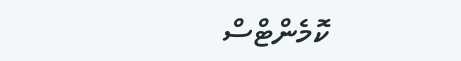ކޮމެންޓްސް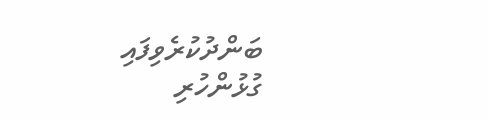ބަންދުކުރެވިފައި
ގުޅުންހުރި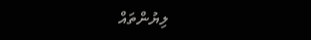ލިޔުންތައް